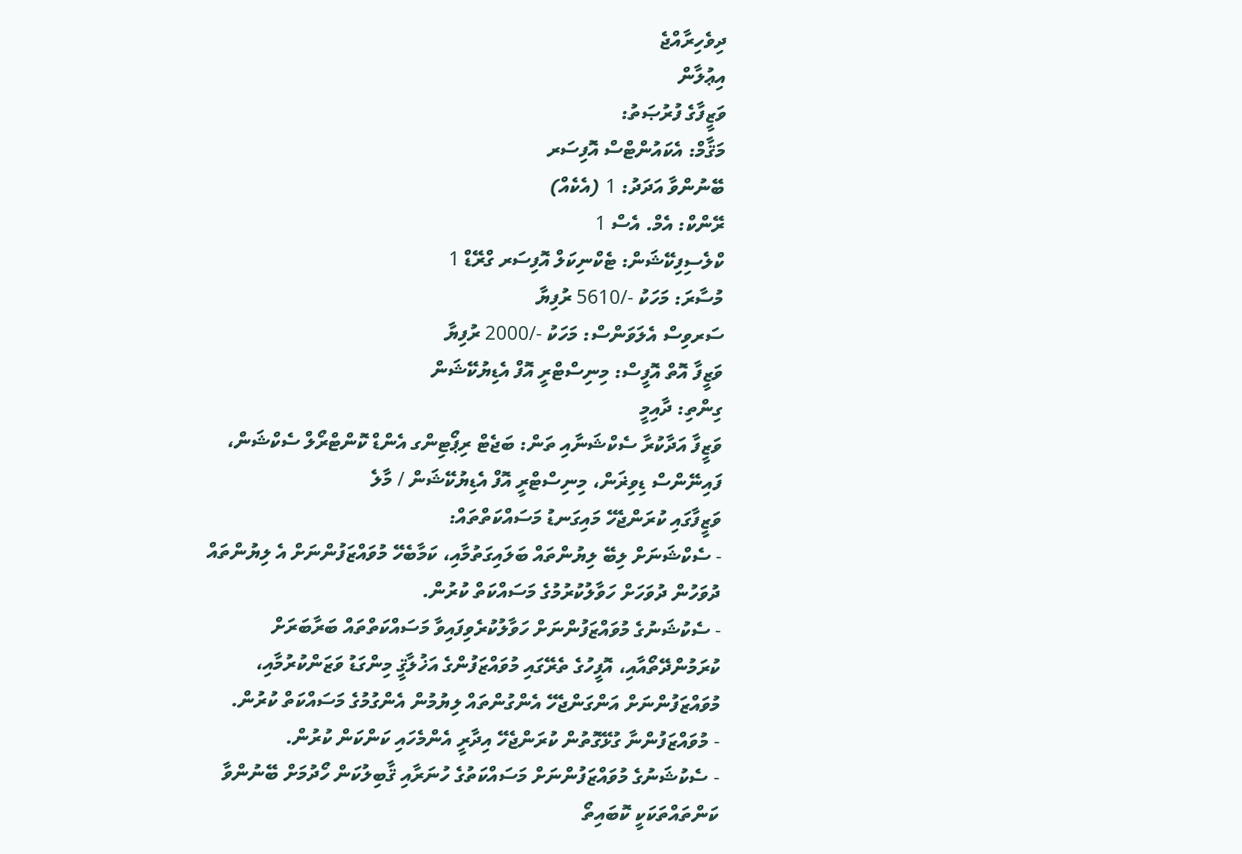ދިވެހިރާއްޖެ
އިޢުލާން
ވަޒީފާގެ ފުރުޞަތު:
މަޤާމް: އެކައުންޓްސް އޮފިސަރ
ބޭނުންވާ އަދަދު: 1 (އެކެއް)
ރޭންކް: އެމް. އެސް 1
ކްލެސިފިކޭޝަން: ޓެކްނިކަލް އޮފިސަރ ގްރޭޑް 1
މުސާރަ: މަހަކު -/5610 ރުފިޔާ
ސަރވިސް އެލަވަންސް: މަހަކު -/2000 ރުފިޔާ
ވަޒީފާ އޮތް އޮފީސް: މިނިސްޓްރީ އޮފް އެޑިޔުކޭޝަން
ގިންތި: ދާއިމީ
ވަޒީފާ އަދާކުރާ ސެކްޝަނާއި ތަން: ބަޖެޓް ރިޕޯޓިންގ އެންޑް ކޮންޓްރޯލް ސެކްޝަން، ފައިނޭންސް ޑިވިޜަން، މިނިސްޓްރީ އޮފް އެޑިޔުކޭޝަން / މާލެ
ވަޒީފާގައި ކުރަންޖެހޭ މައިގަނޑު މަސައްކަތްތައް:
- ސެކްޝަނަށް ލިބޭ ލިޔުންތައް ބަލައިގަތުމާއި، ކަމާބެހޭ މުވައްޒަފުންނަށް އެ ލިޔުންތައް ދުވަހުން ދުވަހަށް ހަވާލުކުރުމުގެ މަސައްކަތް ކުރުން.
- ސެކުޝަނުގެ މުވައްޒަފުންނަށް ހަވާލުކުރެވިފައިވާ މަސައްކަތްތައް ބަރާބަރަށް ކުރަމުންދޭތޯއާއި، އޮފީހުގެ ތެރޭގައި މުވައްޒަފުންގެ އަޚުލާޤީ މިންގަޑު ވަޒަންކުރުމާއި، މުވައްޒަފުންނަށް އަންގަންޖެހޭ އެންގުންތައް ލިޔުމުން އެންގުމުގެ މަސައްކަތް ކުރުން.
- މުވައްޒަފުންނާ ގުޅޭގޮތުން ކުރަންޖެހޭ އިދާރީ އެންމެހައި ކަންކަން ކުރުން.
- ސެކުޝަނުގެ މުވައްޒަފުންނަށް މަސައްކަތުގެ ހުނަރާއި ޤާބިލުކަން ހޯދުމަށް ބޭނުންވާ ކަންތައްތަކަކީ ކޮބައިތޯ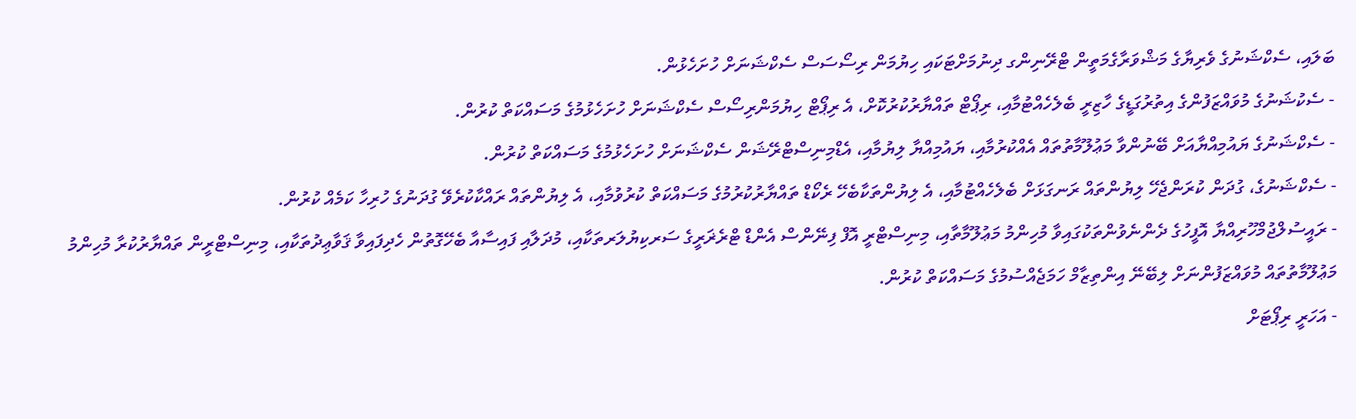ބަލައި، ސެކްޝަނުގެ ވެރިޔާގެ މަޝްވަރާގެމަތީން ޓްރޭނިންގ ދިނުމަށްޓަކައި ހިޔުމަން ރިސޯސަސް ސެކްޝަނަށް ހުށަހެޅުން.
- ސެކުޝަނުގެ މުވައްޒަފުންގެ އިތުރުގަޑީގެ ހާޒިރީ ބެލެހެއްޓުމާއި، ރިޕޯޓް ތައްޔާރުކުރުކޮށް، އެ ރިޕޯޓް ހިޔުމަންރިސޯސް ސެކްޝަނަށް ހުށަހެޅުމުގެ މަސައްކަތް ކުރުން.
- ސެކްޝަނުގެ ޔައުމިއްޔާއަށް ބޭނުންވާ މަޢުލޫމާތުތައް އެއްކުރުމާއި، ޔައުމިއްޔާ ލިޔުމާއި، އެޑްމިނިސްޓްރޭޝަން ސެކްޝަނަށް ހުށަހެޅުމުގެ މަސައްކަތް ކުރުން.
- ސެކްޝަނުގެ، ގުދަން ކުރަންޖެހޭ ލިޔުންތައް ރަނގަޅަށް ބެލެހެއްޓުމާއި، އެ ލިޔުންތަކާބެހޭ ރެކޯޑް ތައްޔާރުކުރުމުގެ މަސައްކަތް ކުރުވުމާއި، އެ ލިޔުންތައް ރައްކާކުރެވޭ ގުދަނުގެ ހުރިހާ ކަމެއް ކުރުން.
- ރައީސުލްޖުމްހޫރިއްޔާ އޮފީހުގެ ދެންނެވުންތަކުގައިވާ މުހިންމު މަޢުލޫމާތާއި، މިނިސްޓްރީ އޮފް ފިނޭންސް އެންޑް ޓްރެޜަރީގެ ސަރކިޔުލަރތަކާއި، މުދަލާއި ފައިސާއާ ބެހޭގޮތުން ހެދިފައިވާ ޤަވާޢިދުތަކާއި، މިނިސްޓްރީން ތައްޔާރުކުރާ މުހިންމު މަޢުލޫމާތުތައް މުވައްޒަފުންނަށް ލިބޭނޭ އިންތިޒާމް ހަމަޖެއްސުމުގެ މަސައްކަތް ކުރުން.
- އަހަރީ ރިޕޯޓަށް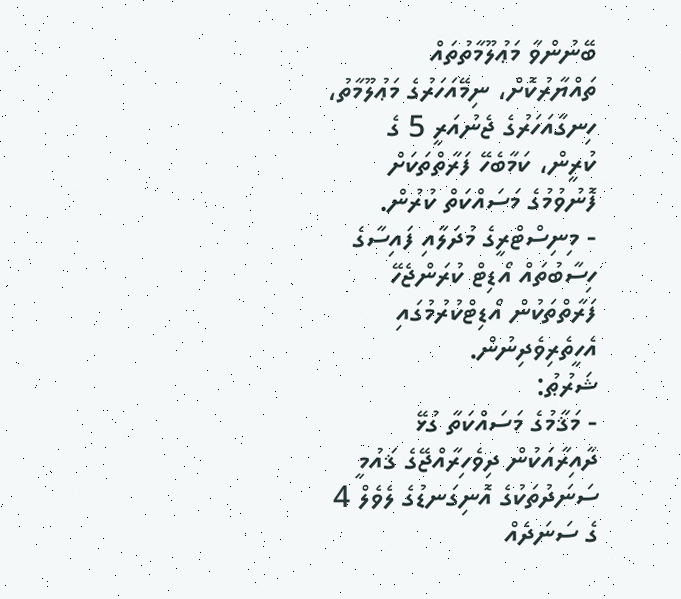ބޭނުންވާ މަޢުލޫމާތުތައް ތައްޔާރުކޮށް، ނިމޭއަހަރުގެ މަޢުލޫމާތު، ހިނގާއަހަރުގެ ޖެނުއަރީ 5 ގެ ކުރީން، ކަމާބެހޭ ފަރާތްތަކަށް ފޮނުވުމުގެ މަސައްކަތް ކުރުން.
- މިނިސްޓްރީގެ މުދަލާއި ފައިސާގެ ހިސާބުތައް އޯޑިޓް ކުރަންޖެހޭ ފަރާތްތަކުން އޯޑިޓްކުރުމުގައި އެހީތެރިވެދިނުން.
ޝަރުޠު:
- މަޤާމުގެ މަސައްކަތާ ގުޅޭ ދާއިރާއަކުން ދިވެހިރާއްޖޭގެ ޤައުމީ ސަނަދުތަކުގެ އޮނިގަނޑުގެ ލެވެލް 4 ގެ ސަނަދެއް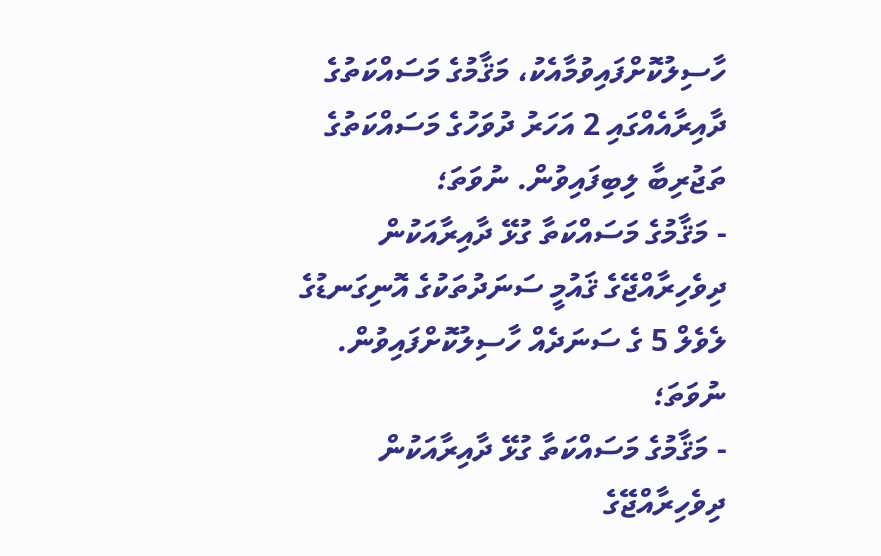ހާސިލުކޮށްފައިވުމާއެކު، މަޤާމުގެ މަސައްކަތުގެ ދާއިރާއެއްގައި 2 އަހަރު ދުވަހުގެ މަސައްކަތުގެ ތަޖުރިބާ ލިބިފައިވުން. ނުވަތަ؛
- މަޤާމުގެ މަސައްކަތާ ގުޅޭ ދާއިރާއަކުން ދިވެހިރާއްޖޭގެ ޤައުމީ ސަނަދުތަކުގެ އޮނިގަނޑުގެ ލެވެލް 5 ގެ ސަނަދެއް ހާސިލުކޮށްފައިވުން. ނުވަތަ؛
- މަޤާމުގެ މަސައްކަތާ ގުޅޭ ދާއިރާއަކުން ދިވެހިރާއްޖޭގެ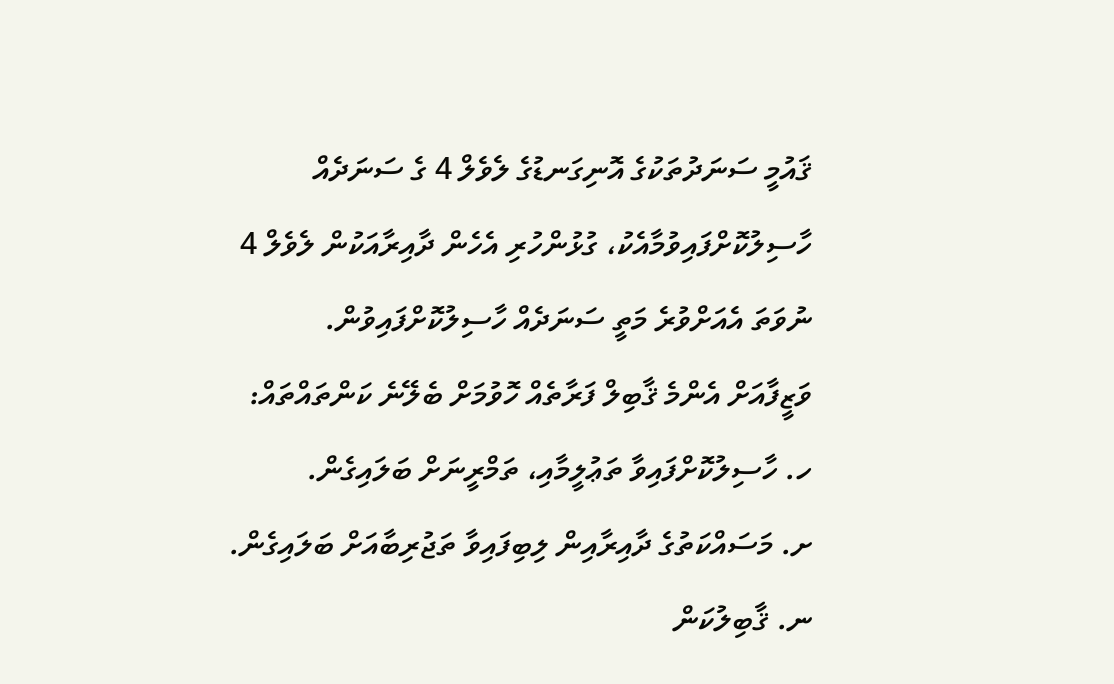ޤައުމީ ސަނަދުތަކުގެ އޮނިގަނޑުގެ ލެވެލް 4 ގެ ސަނަދެއް ހާސިލުކޮށްފައިވުމާއެކު، ގުޅުންހުރި އެހެން ދާއިރާއަކުން ލެވެލް 4 ނުވަތަ އެއަށްވުރެ މަތީ ސަނަދެއް ހާސިލުކޮށްފައިވުން.
ވަޒީފާއަށް އެންމެ ޤާބިލް ފަރާތެއް ހޮވުމަށް ބެލޭނެ ކަންތައްތައް:
ހ. ހާސިލުކޮށްފައިވާ ތަޢުލީމާއި، ތަމްރީނަށް ބަލައިގެން.
ށ. މަސައްކަތުގެ ދާއިރާއިން ލިބިފައިވާ ތަޖުރިބާއަށް ބަލައިގެން.
ނ. ޤާބިލުކަން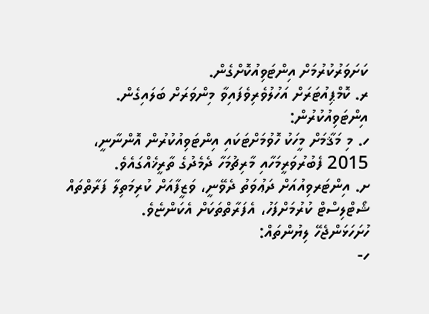ކަށަވަރުކުރުމަށް އިންޓަވިއުކޮށްގެން.
ރ. ކޮމްޕިއުޓަރަށް އަހުލުވެރިވެފައިވާ މިންވަރަށް ބަލައިގެން.
އިންޓަވިއުކުރުން:
ހ. މި މަޤާމަށް މީހަކު ހޮވުމަށްޓަކައި އިންޓަވިއުކުރުން އޮންނާނީ، 2015 ފެބުރުވަރީމަހާއި މާރިޗުމަހާ ދެމެދުގެ ތާރީޚެއްގައެވެ.
ށ. އިންޓަރވިއުއަށް ދަޢުވަތު ދެވޭނީ، ވަޒީފާއަށް ކުރިމަތިލާ ފަރާތްތައް ޝޯޓްލިސްޓް ކުރުމަށްފަހު، އެފަރާތްތަކަށް އެކަންޏެވެ.
ހުށަހަޅަންޖެހޭ ލިޔުންތައް:
ހ-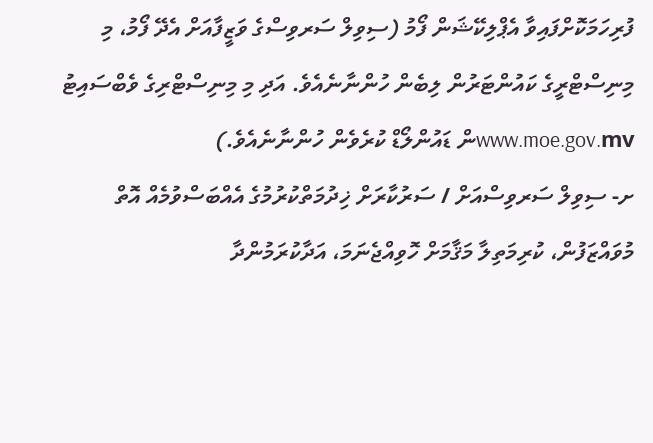ފުރިހަމަކޮށްފައިވާ އެޕްލިކޭޝަން ފޯމު (ސިވިލް ސަރވިސްގެ ވަޒީފާއަށް އެދޭ ފޯމު، މި މިނިސްޓްރީގެ ކައުންޓަރުން ލިބެން ހުންނާނެއެވެ. އަދި މި މިނިސްޓްރިގެ ވެބްސައިޓު www.moe.gov.mvން ޑައުންލޯޑް ކުރެވެން ހުންނާނެއެވެ.)
ށ- ސިވިލް ސަރވިސްއަށް / ސަރުކާރަށް ޚިދުމަތްކުރުމުގެ އެއްބަސްވުމެއް އޮތް މުވައްޒަފުން، ކުރިމަތިލާ މަޤާމަށް ހޮވިއްޖެނަމަ، އަދާކުރަމުންދާ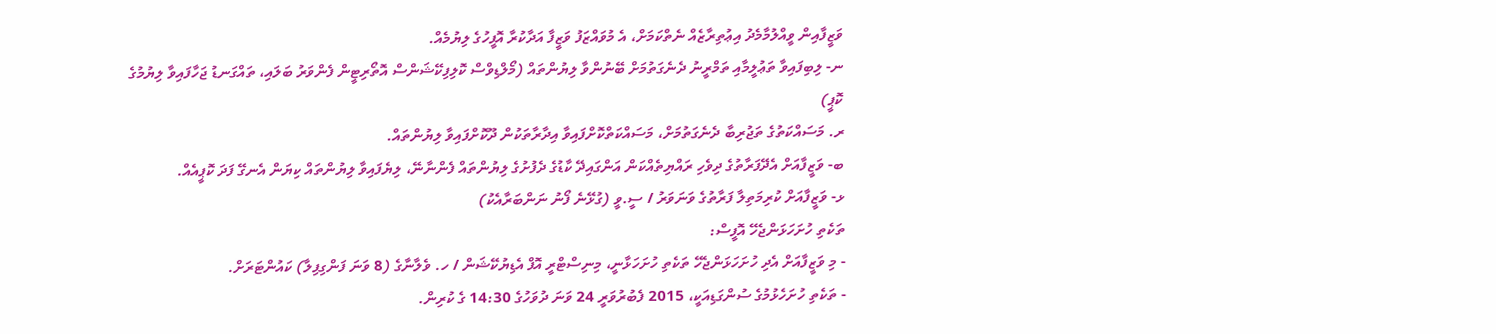ވަޒީފާއިން ވީއްލުމާމެދު އިޢުތިރާޒެއް ނެތްކަމަށް، އެ މުވައްޒަފު ވަޒީފާ އަދާކުރާ އޮފީހުގެ ލިޔުމެއް.
ނ- ލިބިފައިވާ ތަޢުލީމާއި ތަމްރީނު ދެނެގަތުމަށް ބޭނުންވާ ލިޔުންތައް (މޯލްޑިވްސް ކޮލިފިކޭޝަންސް އޮތޯރިޓީން ފެންވަރު ބަލައި، ތައްގަނޑު ޖަހާފައިވާ ލިޔުމުގެ ކޮޕީ)
ރ. މަސައްކަތުގެ ތަޖުރިބާ ދެނެގަތުމަށް، މަސައްކަތްކޮށްފައިވާ އިދާރާތަކުން ދޫކޮށްފައިވާ ލިޔުންތައް.
ބ- ވަޒީފާއަށް އެދޭފަރާތުގެ ދިވެހި ރައްޔިތެއްކަން އަންގައިދޭ ކާޑުގެ ދެފުށުގެ ލިޔުންތައް ފެންނާނޭ، ލިޔެފައިވާ ލިޔުންތައް ކިޔަން އެނގޭ ފަދަ ކޮޕީއެއް.
ޅ- ވަޒީފާއަށް ކުރިމަތިލާ ފަރާތުގެ ވަނަވަރު / ސީ.ވީ (ގުޅޭނެ ފޯނު ނަންބަރާއެކު)
ތަކެތި ހުށަހަޅަންޖެހޭ އޮފީސް:
- މި ވަޒީފާއަށް އެދި ހުށަހަޅަންޖެހޭ ތަކެތި ހުށަހަޅާނީ، މިނިސްޓްރީ އޮފް އެޑިޔުކޭޝަން / ހ. ވެލާނާގެ (8 ވަނަ ފަންގިފިލާ) ކައުންޓަރަށް.
- ތަކެތި ހުށަހެޅުމުގެ ސުންގަޑިއަކީ، 2015 ފެބުރުވަރީ 24 ވަނަ ދުވަހުގެ 14:30 ގެ ކުރިން.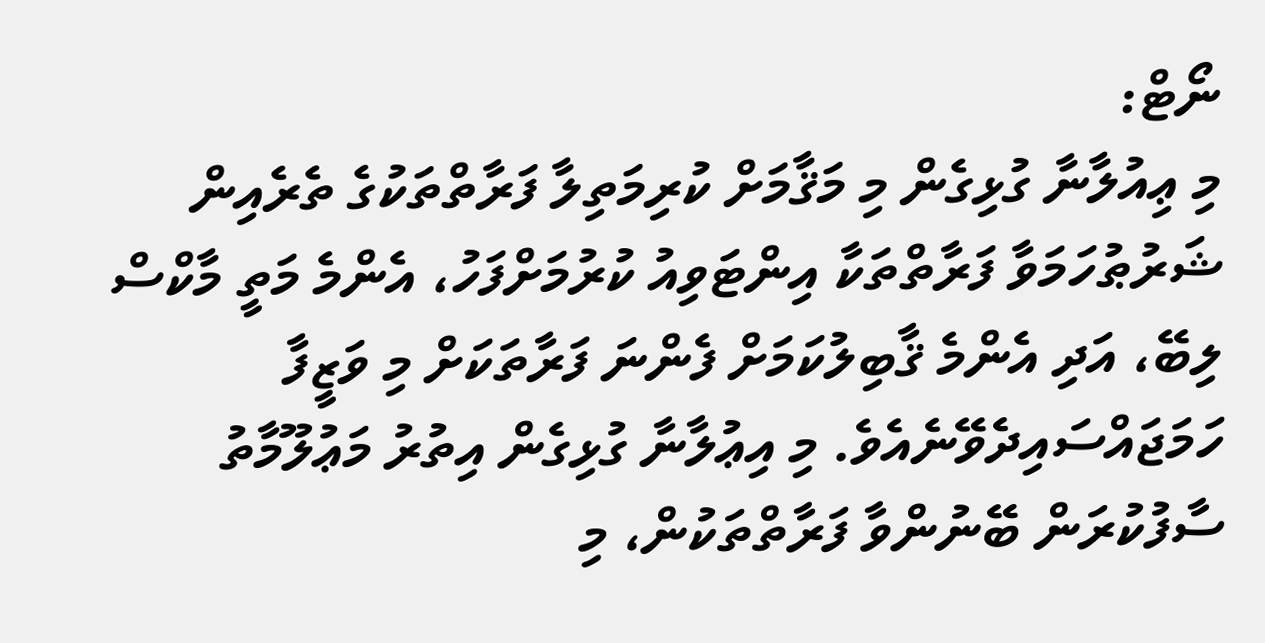ނޯޓް:
މި ޢިއުލާނާ ގުޅިގެން މި މަޤާމަށް ކުރިމަތިލާ ފަރާތްތަކުގެ ތެރެއިން ޝަރުޠުހަމަވާ ފަރާތްތަކާ އިންޓަވިއު ކުރުމަށްފަހު، އެންމެ މަތީ މާކްސް ލިބޭ، އަދި އެންމެ ޤާބިލުކަމަށް ފެންނަ ފަރާތަކަށް މި ވަޒީފާ ހަމަޖައްސައިދެވޭނެއެވެ. މި އިޢުލާނާ ގުޅިގެން އިތުރު މަޢުލޫމާތު ސާފުކުރަން ބޭނުންވާ ފަރާތްތަކުން، މި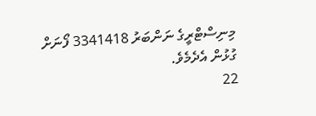މިނިސްޓްރީގެ ނަންބަރު 3341418 ފޯނަށް ގުޅުން އެދެމެވެ.
22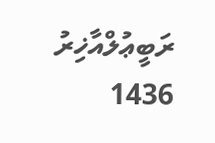ރަބީޢުލްއާޚިރު 1436